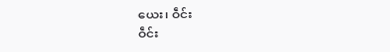ယေး၊ ဝဵင်း
ဝဵင်း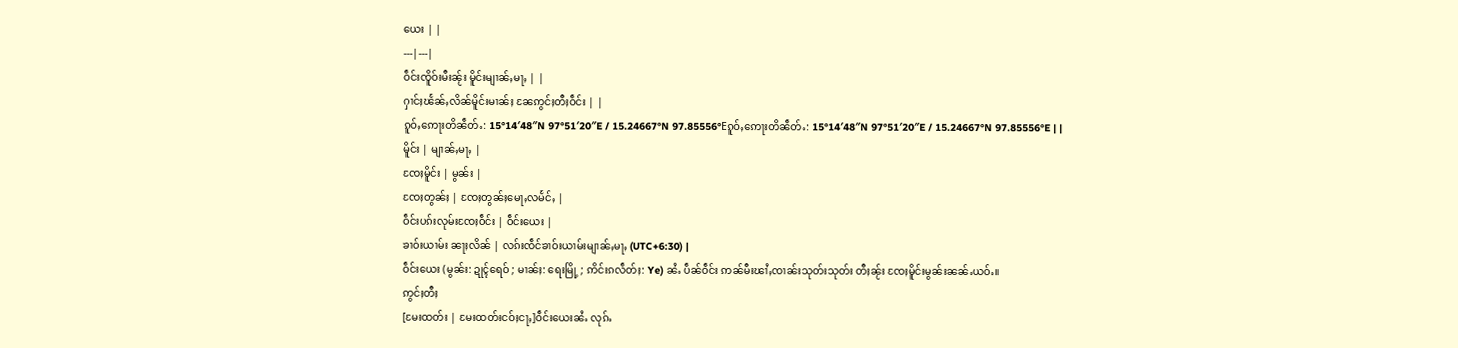ယေး | |
---|---|
ဝဵင်းၸိူဝ်းမီးၼႂ်း မိူင်းမျၢၼ်ႇမႃႇ | |
ႁၢင်ႈၽႅၼ်ႇလိၼ်မိူင်းမၢၼ်ႈ ၼႄဢွင်ႈတီႈဝဵင်း | |
ၵူဝ်ႇဢေႃးတိၼဵတ်ႉ: 15°14′48″N 97°51′20″E / 15.24667°N 97.85556°Eၵူဝ်ႇဢေႃးတိၼဵတ်ႉ: 15°14′48″N 97°51′20″E / 15.24667°N 97.85556°E | |
မိူင်း | မျၢၼ်ႇမႃႇ |
ၸႄႈမိူင်း | မွၼ်း |
ၸႄႈတွၼ်ႈ | ၸႄႈတွၼ်ႈမေႃႇလမႅင်ႇ |
ဝဵင်းပၵ်းလုမ်းၸႄႈဝဵင်း | ဝဵင်းယေး |
ၶၢဝ်းယၢမ်း ၼႃႈလိၼ် | လၵ်းၸဵင်ၶၢဝ်းယၢမ်းမျၢၼ်ႇမႃႇ (UTC+6:30) |
ဝဵင်းယေး (မွၼ်း: ဍုၚ်ရေဝ် ; မၢၼ်ႈ: ရေးမြို့ ; ဢိင်းၵလဵတ်ႈ: Ye) ၼႆႉ ပဵၼ်ဝဵင်း ဢၼ်မီးၽၢႆႇၸၢၼ်းသုတ်းသုတ်း တီႈၼႂ်း ၸႄႈမိူင်းမွၼ်းၼၼ်ႉယဝ်ႉ။
ဢွင်ႈတီႈ
[မႄးထတ်း | မႄးထတ်းငဝ်ႈငႃႇ]ဝဵင်းယေးၼႆႉ လုၵ်ႉ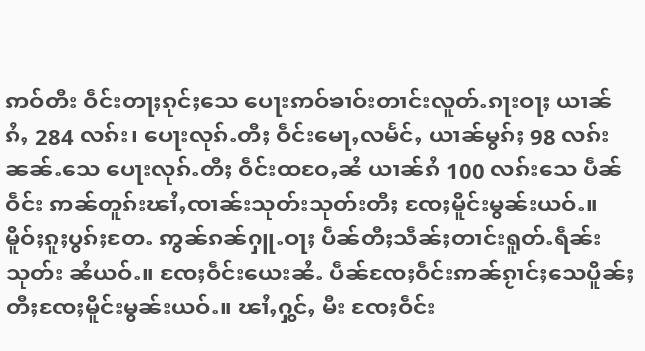ဢဝ်တီး ဝဵင်းတႃႈၵုင်ႈသေ ပေႃးဢဝ်ၶၢဝ်းတၢင်းလူတ်ႉၵႃးဝႃႈ ယၢၼ်ၵႆႇ 284 လၵ်း၊ ပေႃးလုၵ်ႉတီႈ ဝဵင်းမေႃႇလမႅင်ႇ ယၢၼ်မွၵ်ႈ 98 လၵ်းၼၼ်ႉသေ ပေႃးလုၵ်ႉတီႈ ဝဵင်းထဝႄႇၼႆ ယၢၼ်ၵႆ 100 လၵ်းသေ ပဵၼ်ဝဵင်း ဢၼ်တူၵ်းၽၢႆႇၸၢၼ်းသုတ်းသုတ်းတီႈ ၸႄႈမိူင်းမွၼ်းယဝ်ႉ။ မိူဝ်ႈၵူႈပွၵ်ႈတႄႉ ဢွၼ်ၵၼ်ႁူႉဝႃႈ ပဵၼ်တီႈသဵၼ်ႈတၢင်းရူတ်ႉရဵၼ်းသုတ်း ၼႆယဝ်ႉ။ ၸႄႈဝဵင်းယေးၼႆႉ ပဵၼ်ၸႄႈဝဵင်းဢၼ်ၵႂၢင်ႈသေပိူၼ်ႈ တီႈၸႄႈမိူင်းမွၼ်းယဝ်ႉ။ ၽၢႆႇႁွင်ႇ မီး ၸႄႈဝဵင်း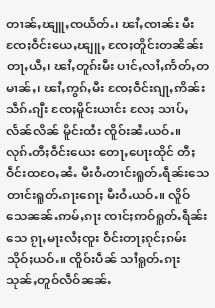တၢၼ်ႇၽျူႇၸယႅတ်ႉ၊ ၽၢႆႇၸၢၼ်း မီး ၸႄႈဝဵင်းယေႇၽျူႇ ၸႄႈတိူင်းတၼိၼ်းတႃႇယီႇ၊ ၽၢႆႇတူၵ်းမီး ပၢင်ႇလၢႆႇဢႅတ်ႇတမၢၼ်ႇ၊ ၽၢႆႇဢွၵ်ႇမီး ၸႄႈဝဵင်းၵျႃႇဢိၼ်းသဵၵ်ႉၵျီး ၸႄႈမိူင်းယၢင်း လႄႈ သၢပ်ႇလႅၼ်လိၼ် မိူင်းထႆး ၸိူဝ်းၼႆႉယဝ်ႉ။ လုၵ်ႉတီႈဝဵင်းယေး တေႃႇပေႃးထိုင် တီႈ ဝဵင်းထဝႄႇၼႆႉ မီးဝႆႉတၢင်းရူတ်ႉရဵၼ်းသေ တၢင်းရူတ်ႉၵႃးၵေႃႈ မီးဝႆႉယဝ်ႉ။ လိူဝ်သေၼၼ်ႉဢမ်ႇၵႃး ၸၢင်ႈဢဝ်ရူတ်ႉရဵၼ်းသေ ၵႂႃႇမႃးလႆႈၸူး ဝဵင်းတႃႈၵုင်ႈၵမ်းသိုဝ်ႈယဝ်ႉ။ ၸိူဝ်းပဵၼ် သၢႆရူတ်ႉၵႃး သုၼ်ႇတူဝ်လဵဝ်ၼၼ်ႉ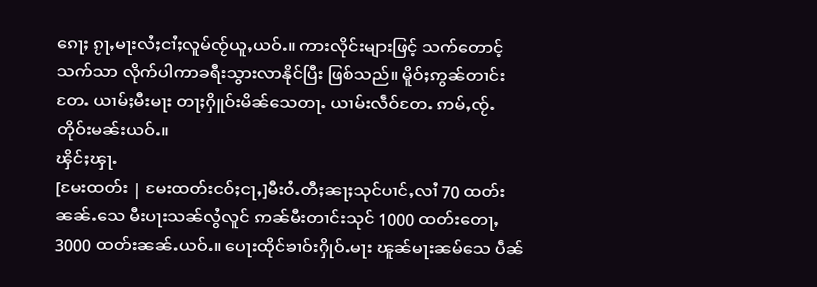ၵေႃႈ ၵႂႃႇမႃးလႆႈငၢႆႈလူမ်ၸႂ်ယူႇယဝ်ႉ။ ကားလိုင်းများဖြင့် သက်တောင့်သက်သာ လိုက်ပါကာခရီးသွားလာနိုင်ပြီး ဖြစ်သည်။ မိူဝ်ႈဢွၼ်တၢင်းတႄႉ ယၢမ်ႈမီးမႃး တႃႈႁိူဝ်းမိၼ်သေတႃႉ ယၢမ်းလဵဝ်တႄႉ ဢမ်ႇၸႂ်ႉတိုဝ်းမၼ်းယဝ်ႉ။
ၾိင်ႈၾႃႉ
[မႄးထတ်း | မႄးထတ်းငဝ်ႈငႃႇ]မီးဝႆႉတီႈၼႃႈသုင်ပၢင်ႇလၢႆ 70 ထတ်းၼၼ်ႉသေ မီးပႃးသၼ်လွႆလူင် ဢၼ်မီးတၢင်းသုင် 1000 ထတ်းတေႃႇ 3000 ထတ်းၼၼ်ႉယဝ်ႉ။ ပေႃးထိုင်ၶၢဝ်းႁိုဝ်ႉမႃး ၽူၼ်မႃးၼမ်သေ ပဵၼ်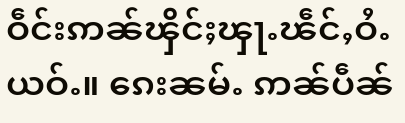ဝဵင်းဢၼ်ၾိင်ႈၾႃႉၽဵင်ႇဝႆႉယဝ်ႉ။ ၵေးၼမ်ႉ ဢၼ်ပဵၼ်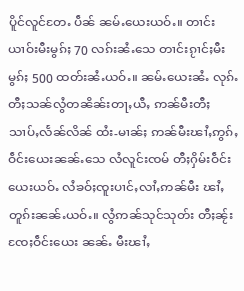ပိူင်လူင်တႄႉ ပဵၼ် ၼမ်ႉယေးယဝ်ႉ။ တၢင်းယၢဝ်းမီးမွၵ်ႈ 70 လၵ်းၼႆႉသေ တၢင်းၵႂၢင်ႈမီးမွၵ်ႈ 500 ထတ်းၼႆႉယဝ်ႉ။ ၼမ်ႉယေးၼႆႉ လုၵ်ႉတီႈသၼ်လွႆတၼိၼ်းတႃႇယီႇ ဢၼ်မီးတီႈ သၢပ်ႇလႅၼ်လိၼ် ထႆး-မၢၼ်ႈ ဢၼ်မီးၽၢႆႇဢွၵ်ႇဝဵင်းယေးၼၼ်ႉသေ လႆလူင်းၸမ် တီႈႁိမ်းဝဵင်းယေးယဝ်ႉ လႆၶဝ်ႈၸူးပၢင်ႇလၢႆႇဢၼ်မီး ၽၢႆႇတူၵ်းၼၼ်ႉယဝ်ႉ။ လွႆဢၼ်သုင်သုတ်း တီႈၼႂ်းၸႄႈဝဵင်းယေး ၼၼ်ႉ မီးၽၢႆႇ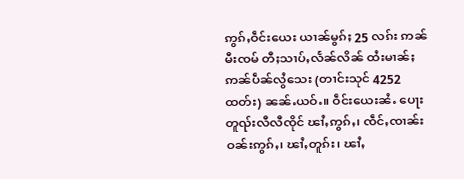ဢွၵ်ႇဝဵင်းယေး ယၢၼ်မွၵ်ႈ 25 လၵ်း ဢၼ်မီးၸမ် တီႈသၢပ်ႇလႅၼ်လိၼ် ထႆးမၢၼ်ႈ ဢၼ်ပဵၼ်လွႆသေး (တၢင်းသုင် 4252 ထတ်း) ၼၼ်ႉယဝ်ႉ။ ဝဵင်းယေးၼႆႉ ပေႃးတူၺ်းလီလီၸိုင် ၽၢႆႇဢွၵ်ႇ၊ ၸဵင်ႇၸၢၼ်းဝၼ်းဢွၵ်ႇ၊ ၽၢႆႇတူၵ်း၊ ၽၢႆႇ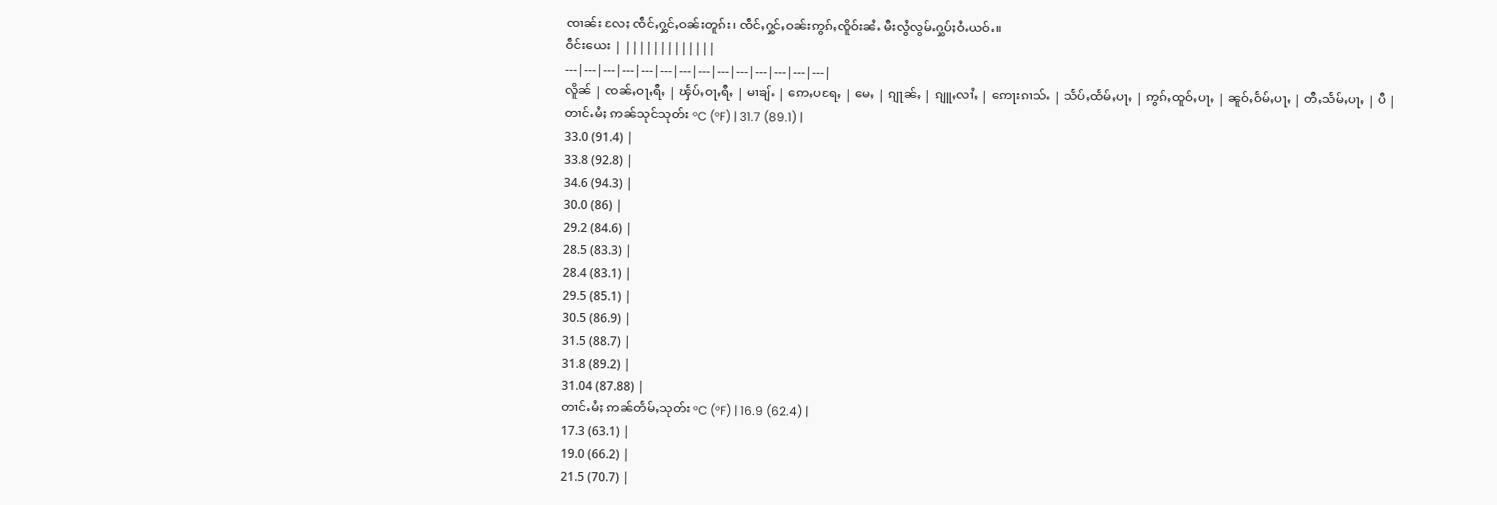ၸၢၼ်း လႄႈ ၸဵင်ႇႁွင်ႇဝၼ်းတူၵ်း၊ ၸဵင်ႇႁွင်ႇဝၼ်းဢွၵ်ႇၸိူဝ်းၼႆႉ မီးလွႆလွမ်ႉႁွပ်ႈဝႆႉယဝ်ႉ။
ဝဵင်းယေး | |||||||||||||
---|---|---|---|---|---|---|---|---|---|---|---|---|---|
လိူၼ် | ၸၼ်ႇဝႃႇရီႇ | ၾႅပ်ႇဝႃႇရီႇ | မၢၶျ်ႉ | ဢေႇပရႄႇ | မေႇ | ၵျႃၼ်ႇ | ၵျူႇလၢႆႇ | ဢေႃးၵၢသ်ႉ | သႅပ်ႇထႅမ်ႇပႃႇ | ဢွၵ်ႇထူဝ်ႇပႃႇ | ၼူဝ်ႇဝႅမ်ႇပႃႇ | တီႇသႅမ်ႇပႃႇ | ပီ |
တၢင်ႉမႆႈ ဢၼ်သုင်သုတ်း °C (°F) | 31.7 (89.1) |
33.0 (91.4) |
33.8 (92.8) |
34.6 (94.3) |
30.0 (86) |
29.2 (84.6) |
28.5 (83.3) |
28.4 (83.1) |
29.5 (85.1) |
30.5 (86.9) |
31.5 (88.7) |
31.8 (89.2) |
31.04 (87.88) |
တၢင်ႉမႆႈ ဢၼ်တႅမ်ႇသုတ်း °C (°F) | 16.9 (62.4) |
17.3 (63.1) |
19.0 (66.2) |
21.5 (70.7) |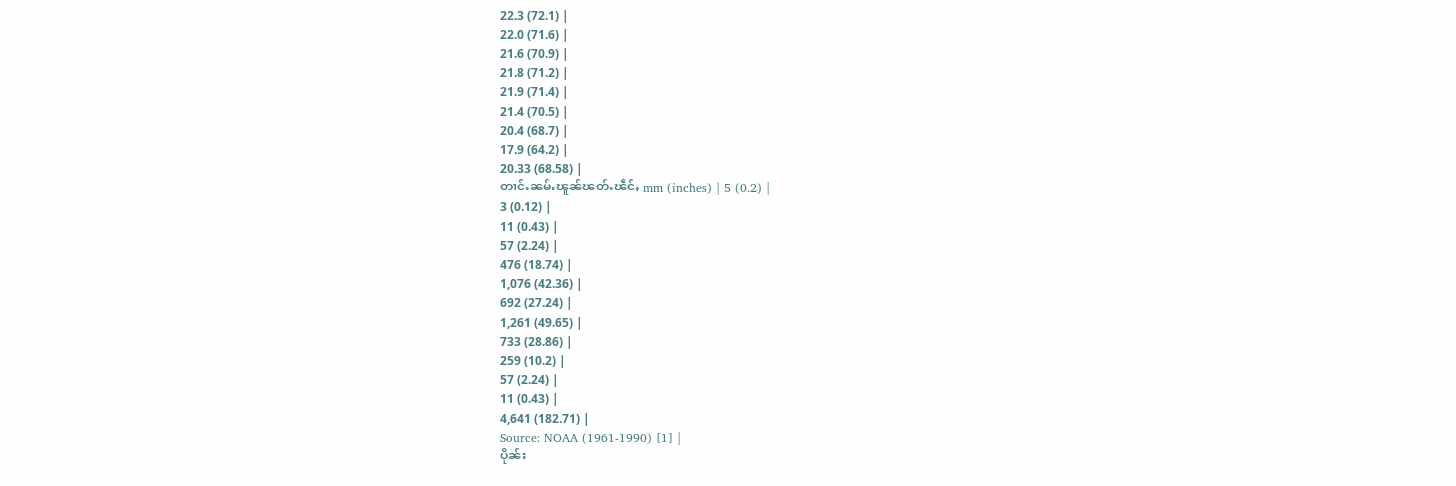22.3 (72.1) |
22.0 (71.6) |
21.6 (70.9) |
21.8 (71.2) |
21.9 (71.4) |
21.4 (70.5) |
20.4 (68.7) |
17.9 (64.2) |
20.33 (68.58) |
တၢင်ႉၼမ်ႉၽူၼ်ၽတ်ႉၽဵင်ႇ mm (inches) | 5 (0.2) |
3 (0.12) |
11 (0.43) |
57 (2.24) |
476 (18.74) |
1,076 (42.36) |
692 (27.24) |
1,261 (49.65) |
733 (28.86) |
259 (10.2) |
57 (2.24) |
11 (0.43) |
4,641 (182.71) |
Source: NOAA (1961-1990) [1] |
ပိုၼ်း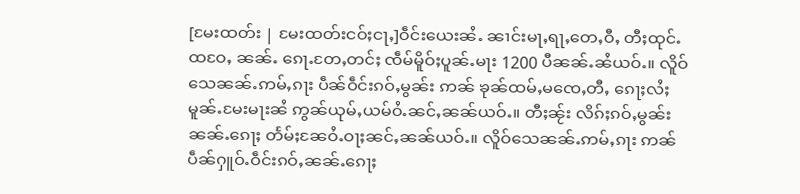[မႄးထတ်း | မႄးထတ်းငဝ်ႈငႃႇ]ဝဵင်းယေးၼႆႉ ၼၢင်းမႃႇရႃႇတေႇဝီႇ တီႈထုင်ႉထဝႄႇ ၼၼ်ႉ ၵေႃႉတႄႇတင်ႈ ၸဵမ်မိူဝ်ႈပူၼ်ႉမႃး 1200 ပီၼၼ်ႉၼႆယဝ်ႉ။ လိူဝ်သေၼၼ်ႉဢမ်ႇၵႃး ပဵၼ်ဝဵင်းၵဝ်ႇမွၼ်း ဢၼ် ၶုၼ်ထမ်ႇမၸေႇတီႇ ၵေႃႈလႆႈမူၼ်ႉမႄးမႃးၼႆ ဢွၼ်ယုမ်ႇယမ်ဝႆႉၼင်ႇၼၼ်ယဝ်ႉ။ တီႈၼႂ်း လိၵ်ႈၵဝ်ႇမွၼ်းၼၼ်ႉၵေႃႈ တႅမ်ႈၼႄဝႆႉဝႃႈၼင်ႇၼၼ်ယဝ်ႉ။ လိူဝ်သေၼၼ်ႉဢမ်ႇၵႃး ဢၼ်ပဵၼ်ႁူဝ်ႉဝဵင်းၵဝ်ႇၼၼ်ႉၵေႃႈ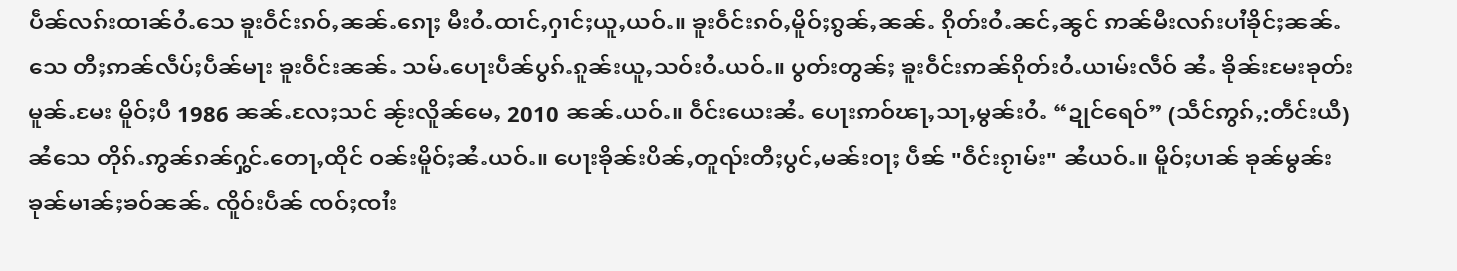ပဵၼ်လၵ်းထၢၼ်ဝႆႉသေ ၶူးဝဵင်းၵဝ်ႇၼၼ်ႉၵေႃႈ မီးဝႆႉထၢင်ႇႁၢင်ႈယူႇယဝ်ႉ။ ၶူးဝဵင်းၵဝ်ႇမိူဝ်ႈၵွၼ်ႇၼၼ်ႉ ၵိုတ်းဝႆႉၼင်ႇၼွင် ဢၼ်မီးလၵ်းပၢႆၶိုင်ႈၼၼ်ႉသေ တီႈဢၼ်လဵပ်ႈပဵၼ်မႃး ၶူးဝဵင်းၼၼ်ႉ သမ်ႉပေႃးပဵၼ်ပွၵ်ႉၵူၼ်းယူႇသဝ်းဝႆႉယဝ်ႉ။ ပွတ်းတွၼ်ႈ ၶူးဝဵင်းဢၼ်ၵိုတ်းဝႆႉယၢမ်းလဵဝ် ၼႆႉ ၶိုၼ်းမႄးၶုတ်းမူၼ်ႉမႄး မိူဝ်ႈပီ 1986 ၼၼ်ႉလႄႈသင် ၼႂ်းလိူၼ်မေႇ 2010 ၼၼ်ႉယဝ်ႉ။ ဝဵင်းယေးၼႆႉ ပေႃးဢဝ်ၽႃႇသႃႇမွၼ်းဝႆႉ “ဍုင်ရေဝ်” (သဵင်ဢွၵ်ႇ:တဵင်းယီ) ၼႆသေ တိုၵ်ႉဢွၼ်ၵၼ်ႁွင်ႉတေႃႇထိုင် ဝၼ်းမိူဝ်ႈၼႆႉယဝ်ႉ။ ပေႃးၶိုၼ်းပိၼ်ႇတူၺ်းတီႈပွင်ႇမၼ်းဝႃႈ ပဵꧣ် "ဝဵင်းၵႂၢမ်း" ၼႆယဝ်ႉ။ မိူဝ်ႈပၢၼ် ၶုၼ်မွၼ်း ၶုၼ်မၢၼ်ႈၶဝ်ၼၼ်ႉ ၸိူဝ်းပဵၼ် ၸဝ်ႈၸၢႆး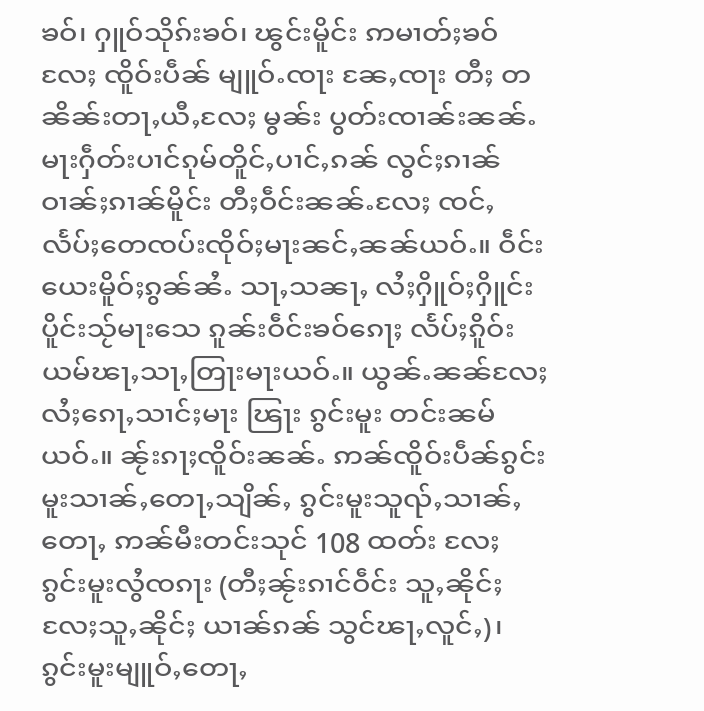ၶဝ်၊ ႁူဝ်သိုၵ်းၶဝ်၊ ၽွင်းမိူင်း ဢမၢတ်ႈၶဝ်လႄႈ ၸိူဝ်းပဵၼ် မျူဝ်ႉၸႃး ၼႄႇၸႃး တီႈ တၼိၼ်းတႃႇယီႇလႄႈ မွၼ်း ပွတ်းၸၢၼ်းၼၼ်ႉ မႃးႁဵတ်းပၢင်ၵုမ်တိူင်ႇပၢင်ႇၵၼ် လွင်ႈၵၢၼ်ဝၢၼ်ႈၵၢၼ်မိူင်း တီႈဝဵင်းၼၼ်ႉလႄႈ ၸင်ႇလႅပ်ႈတေၸပ်းၸိုဝ်ႈမႃးၼင်ႇၼၼ်ယဝ်ႉ။ ဝဵင်းယေးမိူဝ်ႈၵွၼ်ၼႆႉ သႃႇသၼႃႇ လႆႈႁိူဝ်ႈႁိူင်းပိူင်းသႂ်မႃးသေ ၵူၼ်းဝဵင်းၶဝ်ၵေႃႈ လႅပ်ႈၵိူဝ်းယမ်ၽႃႇသႃႇတြႃးမႃးယဝ်ႉ။ ယွၼ်ႉၼၼ်လႄႈ လႆႈၵေႃႇသၢင်ႈမႃး ၽြႃး ၵွင်းမူး တင်းၼမ်ယဝ်ႉ။ ၼႂ်းၵႃႈၸိူဝ်းၼၼ်ႉ ဢၼ်ၸိူဝ်းပဵၼ်ၵွင်းမူးသၢၼ်ႇတေႃႇသျိၼ်ႇ ၵွင်းမူးသူၺ်ႇသၢၼ်ႇတေႃႇ ဢၼ်မီးတင်းသုင် 108 ထတ်း လႄႈ ၵွင်းမူးလွႆၸၵႃး (တီႈၼႂ်းၵၢင်ဝဵင်း သူႇၼိုင်ႈလႄႈသူႇၼိုင်ႈ ယၢၼ်ၵၼ် သွင်ၽႃႇလူင်ႇ)၊ ၵွင်းမူးမျူဝ်ႇတေႃႇ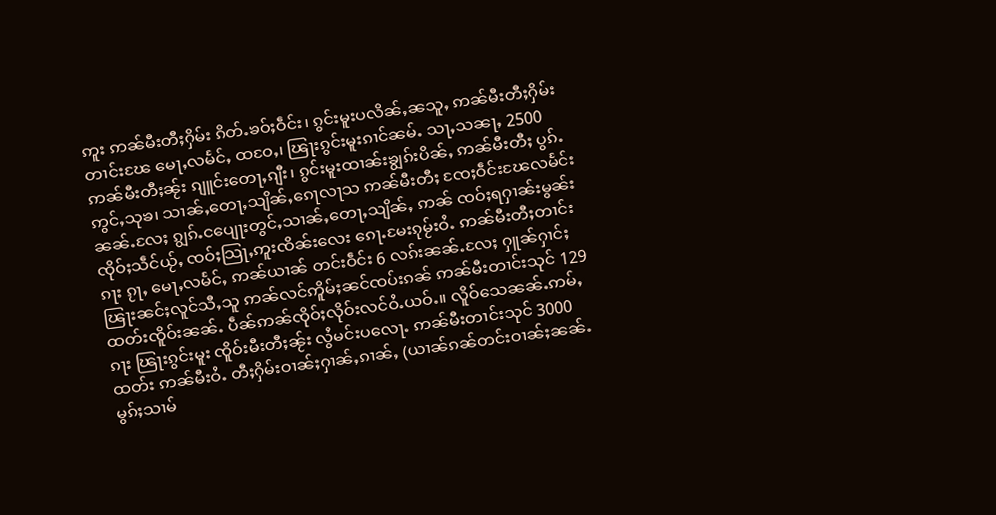ဢူး ဢၼ်မီးတီႈႁိမ်း ၵိတ်ႉၶဝ်ႈဝဵင်း၊ ၵွင်းမူးပလိၼ်ႇၼသူႇ ဢၼ်မီးတီႈႁိမ်းတၢင်းၽႄ မေႃႇလမႅင်ႇ ထဝႄႇ၊ ၽြႃးၵွင်းမူးၵၢင်ၼမ်ႉ သႃႇသၼႃႇ 2500 ဢၼ်မီးတီႈၼႂ်း ၵျူင်းတေႃႇၵျီး၊ ၵွင်းမူးထၢၼ်းၶျွၵ်းပိၼ်ႇ ဢၼ်မီးတီႈ ပွၵ်ႉဢွင်ႇသုၶ၊ သၢၼ်ႇတေႃႇသျိၼ်ႇၵေႃလႃသ ဢၼ်မီးတီႈ ၸႄႈဝဵင်းၽႄလမႅင်း ၼၼ်ႉလႄႈ ၵျွၵ်ႉငပျေႃးတွင်ႇသၢၼ်ႇတေႃႇသျိၼ်ႇ ဢၼ် ၸဝ်ႈရႁၢၼ်းမွၼ်းၸိုဝ်ႈသဵင်ယႂ်ႇ ၸဝ်ႈသြႃႇဢူးၸိၼ်းလေး ၵေႃႉမႄးၵုမႂ်းဝႆႉ ဢၼ်မီးတီႈတၢင်းၵႃး ၵႂႃႇ မေႃႇလမႅင်ႇ ဢၼ်ယၢၼ် တင်းဝဵင်း 6 လၵ်းၼၼ်ႉလႄႈ ႁူၼ်ႁၢင်ႈၽြႃးၼင်ႈလူင်သီႇသူ ဢၼ်လင်ဢိူမ်ႈၼင်ၸပ်းၵၼ် ဢၼ်မီးတၢင်းသုင် 129 ထတ်းၸိူဝ်းၼၼ်ႉ ပဵၼ်ဢၼ်ၸိုဝ်ႈလိုဝ်းလင်ဝႆႉယဝ်ႉ။ လိူဝ်သေၼၼ်ႉဢမ်ႇၵႃး ၽြႃးၵွင်းမူး ၸိူဝ်းမီးတီႈၼႂ်း လွႆမင်းပလေႃႉ ဢၼ်မီးတၢင်းသုင် 3000 ထတ်း ဢၼ်မီးဝႆႉ တီႈႁိမ်းဝၢၼ်ႈႁၢၼ်ႇၵၢၼ်ႇ (ယၢၼ်ၵၼ်တင်းဝၢၼ်ႈၼၼ်ႉ မွၵ်ႈသၢမ်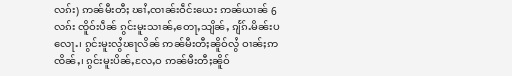လၵ်း) ဢၼ်မီးတီႈ ၽၢႆႇၸၢၼ်းဝဵင်းယေး ဢၼ်ယၢၼ် 6 လၵ်း ၸိူဝ်းပဵၼ် ၵွင်းမူးသၢၼ်ႇတေႃႇသျိၼ်ႇ ၵျႅၵ်ႉမိၼ်းပလေႃႉ၊ ၵွင်းမူးလွႆၽႃလိၼ် ဢၼ်မီးတီႈၼိူဝ်လွႆ ဝၢၼ်ႈဢၸိၼ်ႇ၊ ၵွင်းမူးပိၼ်ႇလႄႇဝ ဢၼ်မီးတီႈၼိူဝ်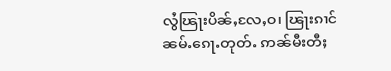လွႆၽြႃးပိၼ်ႇလႄႇဝ၊ ၽြႃးၵၢင်ၼမ်ႉၵေႃႉတုတ်ႉ ဢၼ်မီးတီႈ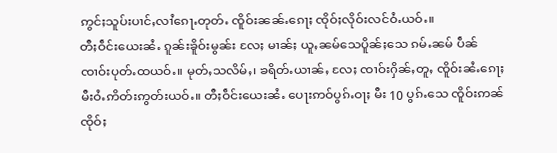ဢွင်ႈသူပ်းပၢင်ႇလၢႆၵေႃႉတုတ်ႉ ၸိူဝ်းၼၼ်ႉၵေႃႈ ၸိုဝ်ႈလိုဝ်းလင်ဝႆႉယဝ်ႉ။
တီႈဝဵင်းယေးၼႆႉ ၵူၼ်းၶိူဝ်းမွၼ်း လႄႈ မၢၼ်ႈ ယူႇၼမ်သေပိူၼ်ႈသေ ၵမ်ႉၼမ် ပဵၼ်ၸၢဝ်းပုတ်ႉထယဝ်ႉ။ မုတ်ႇသလိမ်ႇ၊ ၶရိတ်ႉယၢၼ်ႇ လႄႈ ၸၢဝ်းႁိၼ်ႇတူႇ ၸိူဝ်းၼႆႉၵေႃႈ မီးဝႆႉဢိတ်းဢွတ်းယဝ်ႉ။ တီႈဝဵင်းယေးၼႆႉ ပေႃးဢဝ်ပွၵ်ႉဝႃႈ မီး 10 ပွၵ်ႉသေ ၸိူဝ်းဢၼ်ၸိုဝ်ႈ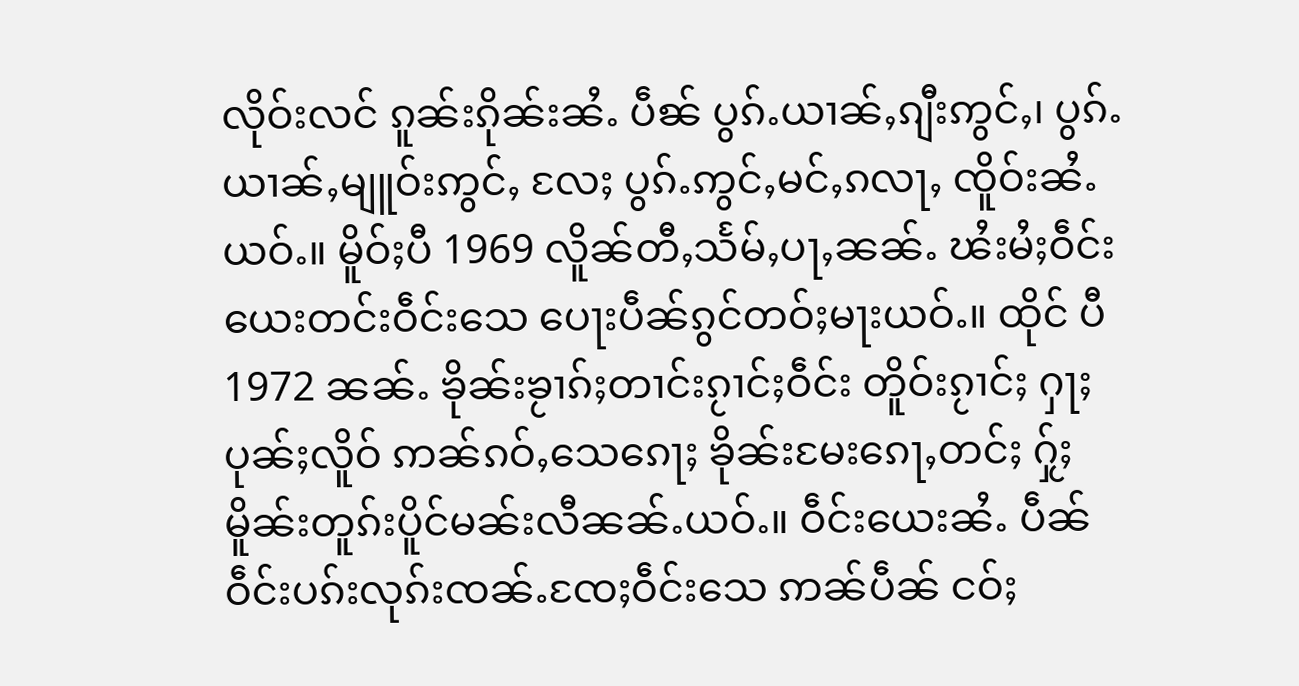လိုဝ်းလင် ၵူၼ်းၵိုၼ်းၼႆႉ ပဵꧣ် ပွၵ်ႉယၢၼ်ႇၵျီးဢွင်ႇ၊ ပွၵ်ႉယၢၼ်ႇမျူဝ်းဢွင်ႇ လႄႈ ပွၵ်ႉဢွင်ႇမင်ႇၵလႃႇ ၸိူဝ်းၼႆႉယဝ်ႉ။ မိူဝ်ႈပီ 1969 လိူၼ်တီႇသႅမ်ႇပႃႇၼၼ်ႉ ၽႆးမႆႈဝဵင်းယေးတင်းဝဵင်းသေ ပေႃးပဵၼ်ၵွင်တဝ်ႈမႃးယဝ်ႉ။ ထိုင် ပီ 1972 ၼၼ်ႉ ၶိုၼ်းၶႂၢၵ်ႈတၢင်းၵႂၢင်ႈဝဵင်း တိူဝ်းၵႂၢင်ႈ ႁႃႈပုၼ်ႈလိူဝ် ဢၼ်ၵဝ်ႇသေၵေႃႈ ၶိုၼ်းမႄးၵေႃႇတင်ႈ ႁႂ်ႈမိူၼ်းတူၵ်းပိူင်မၼ်းလီၼၼ်ႉယဝ်ႉ။ ဝဵင်းယေးၼႆႉ ပဵၼ်ဝဵင်းပၵ်းလုၵ်းၸၼ်ႉၸႄႈဝဵင်းသေ ဢၼ်ပဵၼ် ငဝ်ႈ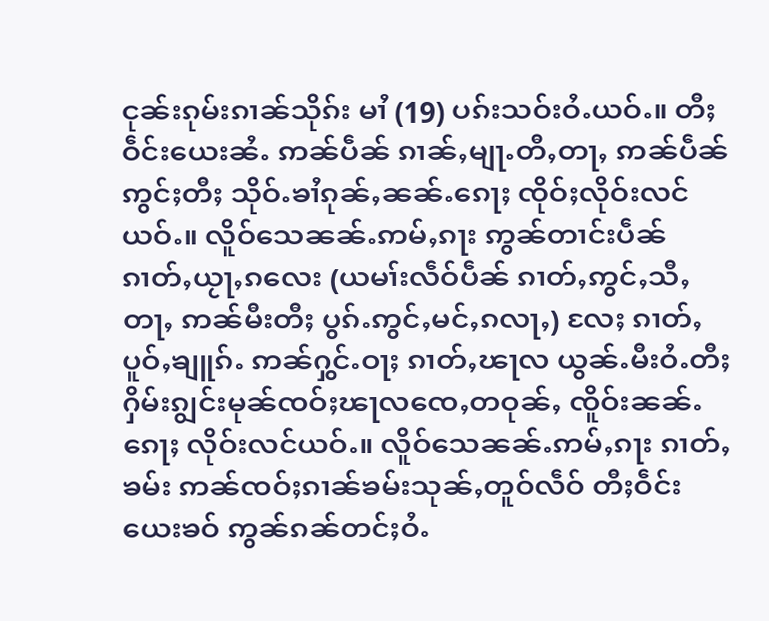ငုၼ်းၵုမ်းၵၢၼ်သိုၵ်း မၢႆ (19) ပၵ်းသဝ်းဝႆႉယဝ်ႉ။ တီႈဝဵင်းယေးၼႆႉ ဢၼ်ပဵၼ် ၵၢၼ်ႇမျႃႉတီႇတႃႇ ဢၼ်ပဵၼ်ဢွင်ႈတီႈ သိုဝ်ႉၶၢႆၵုၼ်ႇၼၼ်ႉၵေႃႈ ၸိုဝ်ႈလိုဝ်းလင်ယဝ်ႉ။ လိူဝ်သေၼၼ်ႉဢမ်ႇၵႃး ဢွၼ်တၢင်းပဵၼ် ၵၢတ်ႇယႂႃႇၵလေး (ယမၢ်းလဵဝ်ပဵၼ် ၵၢတ်ႇဢွင်ႇသီႇတႃႇ ဢၼ်မီးတီႈ ပွၵ်ႉဢွင်ႇမင်ႇၵလႃႇ) လႄႈ ၵၢတ်ႇပူဝ်ႇၶျူၵ်ႉ ဢၼ်ႁွင်ႉဝႃႈ ၵၢတ်ႇၽႃလ ယွၼ်ႉမီးဝႆႉတီႈႁိမ်းၵျွင်းမုၼ်ၸဝ်ႈၽႃလၸေႇတဝုၼ်ႇ ၸိူဝ်းၼၼ်ႉၵေႃႈ လိုဝ်းလင်ယဝ်ႉ။ လိူဝ်သေၼၼ်ႉဢမ်ႇၵႃး ၵၢတ်ႇၶမ်း ဢၼ်ၸဝ်ႈၵၢၼ်ၶမ်းသုၼ်ႇတူဝ်လဵဝ် တီႈဝဵင်းယေးၶဝ် ဢွၼ်ၵၼ်တင်ႈဝႆႉ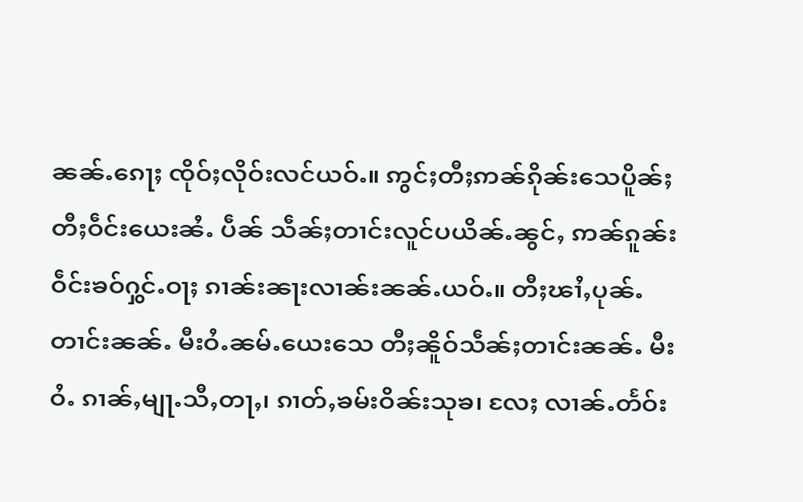ၼၼ်ႉၵေႃႈ ၸိုဝ်ႈလိုဝ်းလင်ယဝ်ႉ။ ဢွင်ႈတီႈဢၼ်ၵိုၼ်းသေပိူၼ်ႈ တီႈဝဵင်းယေးၼႆႉ ပဵၼ် သဵၼ်ႈတၢင်းလူင်ပယိၼ်ႉၼွင်ႇ ဢၼ်ၵူၼ်းဝဵင်းၶဝ်ႁွင်ႉဝႃႈ ၵၢၼ်းၼႃးလၢၼ်းၼၼ်ႉယဝ်ႉ။ တီႈၽၢႆႇပုၼ်ႉတၢင်းၼၼ်ႉ မီးဝႆႉၼမ်ႉယေးသေ တီႈၼိူဝ်သဵၼ်ႈတၢင်းၼၼ်ႉ မီးဝႆႉ ၵၢၼ်ႇမျႃႉသီႇတႃႇ၊ ၵၢတ်ႇၶမ်းဝိၼ်းသုၶ၊ လႄႈ လၢၼ်ႉတႅဝ်း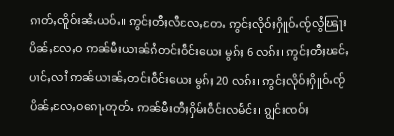ၵၢတ်ႇၸိူဝ်းၼႆႉယဝ်ႉ။ ဢွင်ႈတီႈလီလႄႇတႄႉ ဢွင်ႈလိုဝ်ႈႁိူဝ်ႉၸႂ်လွႆၽြႃးပိၼ်ႇလႄႇဝ ဢၼ်မီးယၢၼ်ၵႆတင်းဝဵင်းယေး မွၵ်ႈ 6 လၵ်း၊ ဢွင်ႈတီႈၽင်ႇပၢင်ႇလၢႆ ဢၼ်ယၢၼ်ႇတင်းဝဵင်းယေး မွၵ်ႈ 20 လၵ်း၊ ဢွင်ႈလိုဝ်ႈႁိူဝ်ႉၸႂ်ပိၼ်ႇလႄႇဝၵေႃႉတုတ်ႉ ဢၼ်မီးတီႈႁိမ်းဝဵင်းလမႅင်း၊ ၵျွင်းၸဝ်ႈ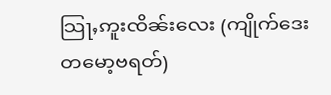သြႃႇဢူးၸိၼ်းလေး (ကျိုက်ဒေးတမော့ဗရတ်)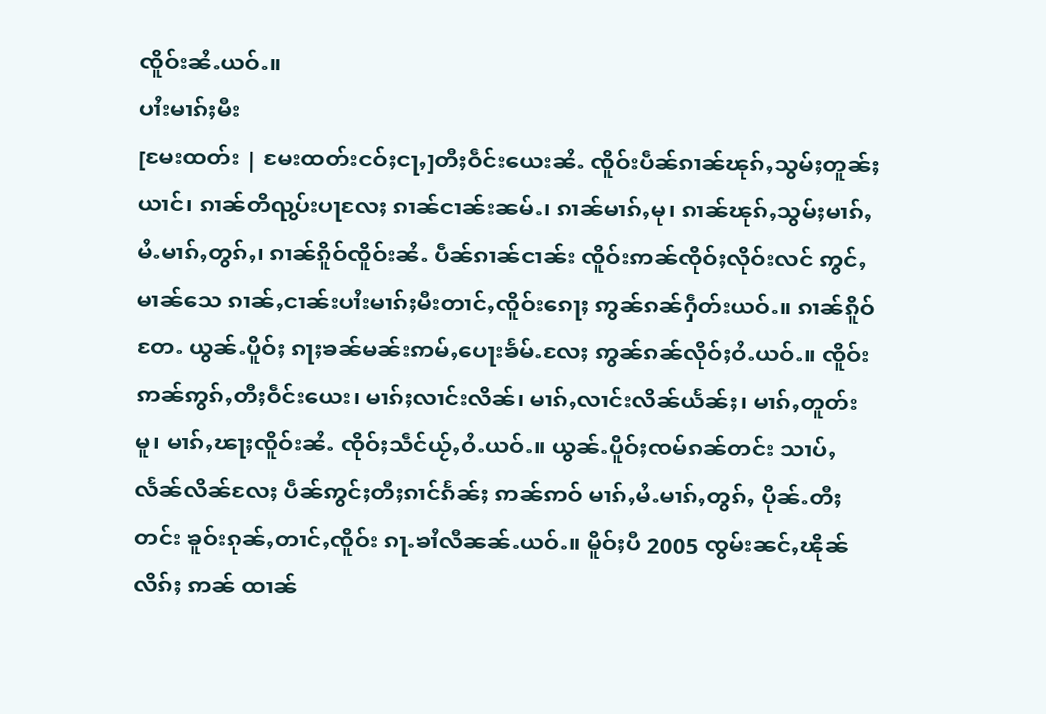ၸိူဝ်းၼႆႉယဝ်ႉ။
ပၢႆးမၢၵ်ႈမီး
[မႄးထတ်း | မႄးထတ်းငဝ်ႈငႃႇ]တီႈဝဵင်းယေးၼႆႉ ၸိူဝ်းပဵၼ်ၵၢၼ်ၽုၵ်ႇသွမ်ႈတူၼ်ႈယၢင်၊ ၵၢၼ်တိၺွပ်းပႃလႄႈ ၵၢၼ်ငၢၼ်းၼမ်ႉ၊ ၵၢၼ်မၢၵ်ႇမု၊ ၵၢၼ်ၽုၵ်ႇသွမ်ႈမၢၵ်ႇမႆႉမၢၵ်ႇတွၵ်ႇ၊ ၵၢၼ်ၵိူဝ်ၸိူဝ်းၼႆႉ ပဵၼ်ၵၢၼ်ငၢၼ်း ၸိူဝ်းဢၼ်ၸိုဝ်ႈလိုဝ်းလင် ဢွင်ႇမၢၼ်သေ ၵၢၼ်ႇငၢၼ်းပၢႆးမၢၵ်ႈမီးတၢင်ႇၸိူဝ်းၵေႃႈ ဢွၼ်ၵၼ်ႁဵတ်းယဝ်ႉ။ ၵၢၼ်ၵိူဝ်တႄႉ ယွၼ်ႉပိူဝ်ႈ ၵႃႈၶၼ်မၼ်းဢမ်ႇပေႃးၶႅမ်ႉလႄႈ ဢွၼ်ၵၼ်လိုဝ်ႈဝႆႉယဝ်ႉ။ ၸိူဝ်းဢၼ်ဢွၵ်ႇတီႈဝဵင်းယေး၊ မၢၵ်ႈလၢင်းလိၼ်၊ မၢၵ်ႇလၢင်းလိၼ်ယႅၼ်ႈ၊ မၢၵ်ႇတူတ်းမူ၊ မၢၵ်ႇၽႃႈၸိူဝ်းၼႆႉ ၸိုဝ်ႈသဵင်ယႂ်ႇဝႆႉယဝ်ႉ။ ယွၼ်ႉပိူဝ်ႈၸမ်ၵၼ်တင်း သၢပ်ႇလႅၼ်လိၼ်လႄႈ ပဵၼ်ဢွင်ႈတီႈၵၢင်ၵႅၼ်ႈ ဢၼ်ဢဝ် မၢၵ်ႇမႆႉမၢၵ်ႇတွၵ်ႇ ပိုၼ်ႉတီႈတင်း ၶူဝ်းၵုၼ်ႇတၢင်ႇၸိူဝ်း ၵႃႉၶၢႆလီၼၼ်ႉယဝ်ႉ။ မိူဝ်ႈပီ 2005 ၸွမ်းၼင်ႇၽိုၼ်လိၵ်ႈ ဢၼ် ထၢၼ်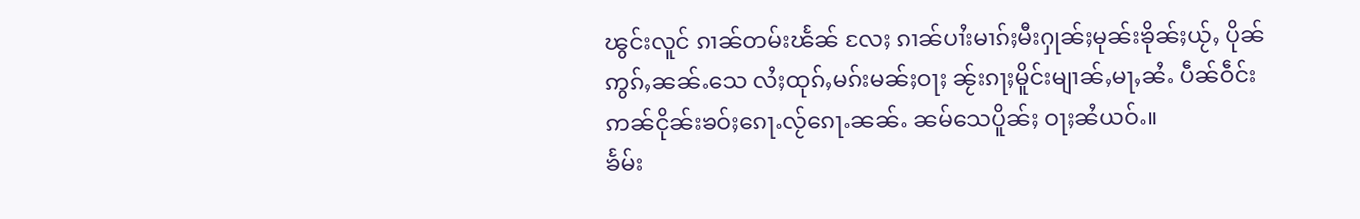ၽွင်းလူင် ၵၢၼ်တမ်းၽႅၼ် လႄႈ ၵၢၼ်ပၢႆးမၢၵ်ႈမီးႁုၼ်ႈမုၼ်းၶိုၼ်ႈယႂ်ႇ ပိုၼ်ဢွၵ်ႇၼၼ်ႉသေ လႆႈထုၵ်ႇမၵ်းမၼ်ႈဝႃႈ ၼႂ်းၵႃႈမိူင်းမျၢၼ်ႇမႃႇၼႆႉ ပဵၼ်ဝဵင်း ဢၼ်ငိုၼ်းၶဝ်ႈၵေႃႉလႂ်ၵေႃႉၼၼ်ႉ ၼမ်သေပိူၼ်ႈ ဝႃႈၼႆယဝ်ႉ။
ၶႅမ်း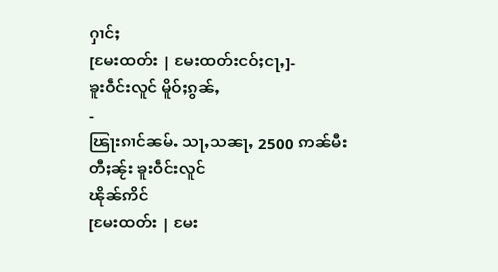ႁၢင်ႈ
[မႄးထတ်း | မႄးထတ်းငဝ်ႈငႃႇ]-
ၶူးဝဵင်းလူင် မိူဝ်ႈၵွၼ်ႇ
-
ၽြႃးၵၢင်ၼမ်ႉ သႃႇသၼႃႇ 2500 ဢၼ်မီးတီႈၼႂ်း ၶူးဝဵင်းလူင်
ၽိုၼ်ဢိင်
[မႄးထတ်း | မႄး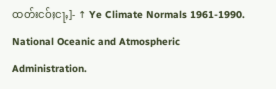ထတ်းငဝ်ႈငႃႇ]- ↑ Ye Climate Normals 1961-1990. National Oceanic and Atmospheric Administration.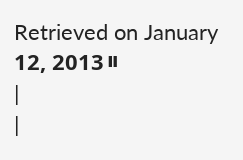Retrieved on January 12, 2013။
|
|